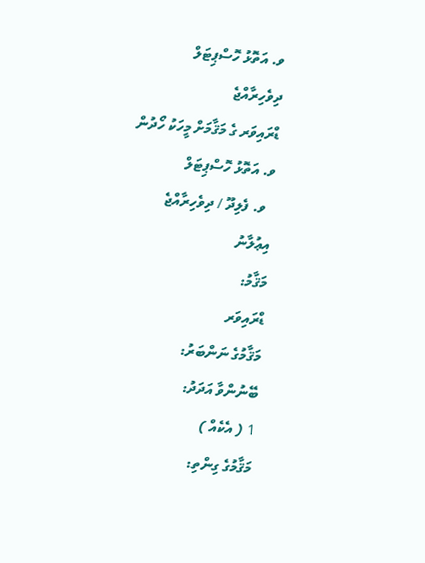ވ. އަތޮޅު ހޮސްޕިޓަލް
ދިވެހިރާއްޖެ
ޑްރައިވަރ ގެ މަޤާމަށް މީހަކު ހޯދުން
ވ. އަތޮޅު ހޮސްޕިޓަލް
  ވ. ފެލިދޫ / ދިވެހިރާއްޖެ
އިޢުލާނު
މަޤާމު:
ޑްރައިވަރ
މަޤާމުގެ ނަންބަރު:
ބޭނުންވާ އަދަދު:
1 ( އެކެއް )
މަޤާމުގެ ގިންތި: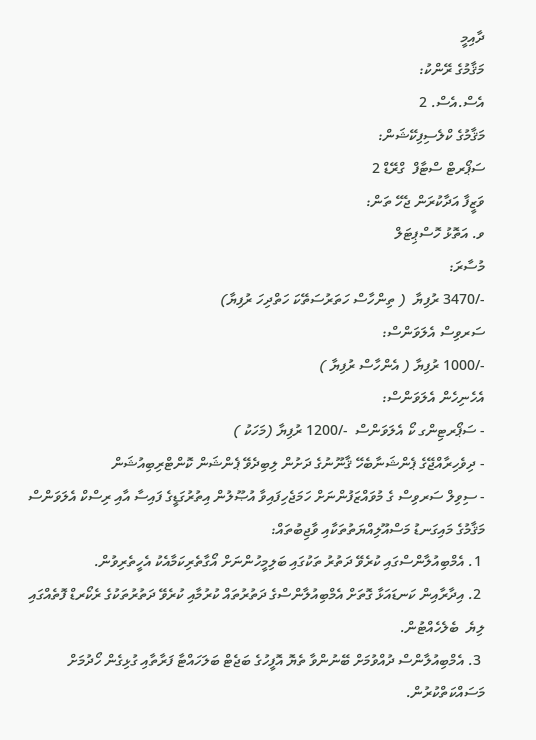ދާއިމީ
މަޤާމުގެ ރޭންކު:
އެސް.އެސް. 2
މަޤާމުގެ ކްލެސިފިކޭޝަން:
ސަޕޯރޓް ސްޓާފް  ގްރޭޑް 2
ވަޒީފާ އަދާކުރަން ޖެހޭ ތަން:
ވ. އަތޮޅު ހޮސްޕިޓަލް
މުސާރަ:
-/3470 ރުފިޔާ  ( ތިންހާސް ހަތަރުސަތޭކަ ހަތްދިހަ ރުފިޔާ)
ސަރވިސް އެލަވަންސް:
-/1000 ރުފިޔާ ( އެންހާސް ރުފިޔާ )
އެހެނިހެން އެލަވަންސް:
- ސަޕޯރޓިންގ ކޯ އެލަވަންސް  -/1200 ރުފިޔާ (މަހަކު )
- ދިވެހިރާއްޖޭގެ ޕެންޝަނާބެހޭ ޤާނޫނުގެ ދަށުން ލިބިދެވޭ ޕެންޝަން ކޮންޓްރިބިއުޝަން
- ސިވިލް ސަރވިސް ގެ މުވައްޒަފުންނަށް ހަމަޖެހިފައިވާ އުޞޫލުން އިތުރުގަޑީގެ ފައިސާ އާއި ރިސްކް އެލަވަންސް
މަޤާމުގެ މައިގަނޑު މަސްއޫލިއްޔަތުތަކާއި ވާޖިބުތައް:
 1. އެމްބިއުލާންސްގައި ކުރެވޭ ދަތުރު ތަކުގައި ބަލިމީހުންނަށް އޯގާތެރިކަމާއެކު އެހީތެރިވުން.
 2. އިދާރާއިން ކަނޑައަޅާ ގޮތަށް އެމްބިއުލާންސްގެ ދަތުރުތައް ކުރުމާއި ކުރެވޭ ދަތުރުތަކުގެ ރެކޯރޑް ފޮތެއްގައި ލިޔެ  ބެލެހެއްޓުން.
 3. އެމްބިއުލާންސް ދުއްވުމަށް ބޭނުންވާ ތެޔޮ އޮފީހުގެ ބަޖެޓް ބަލަހައްޓާ ފަރާތާއި ގުޅިގެން ހޯދުމަށް މަސައްކަތްކުރުން.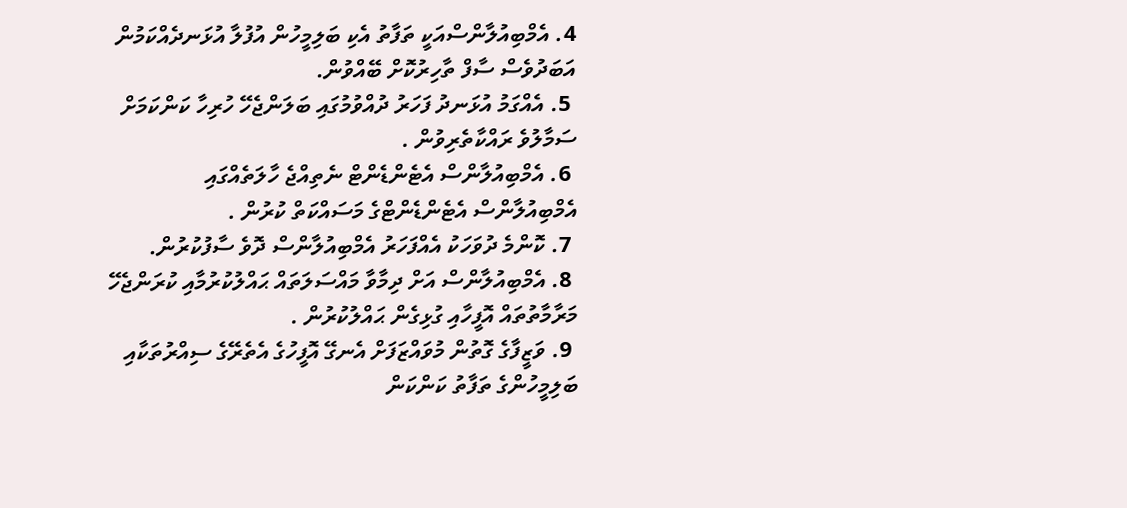4. އެމްބިއުލާންސްއަކީ ތަފާތު އެކި ބަލިމީހުން އުފުލާ އުޅަނދެއްކަމުން އަބަދުވެސް ސާފް ތާހިރުކޮށް ބޭއްވުން.
 5. އެއްގަމު އުޅަނދު ފަހަރު ދުއްވުމުގައި ބަލަންޖެހޭ ހުރިހާ ކަންކަމަށް ސަމާލުވެ ރައްކާތެރިވުން .
 6. އެމްބިއުލާންސް އެޓެންޑެންޓް ނެތިއްޖެ ހާލަތެއްގައި އެމްބިއުލާންސް އެޓެންޑެންޓްގެ މަސައްކަތް ކުރުން .
 7. ކޮންމެ ދުވަހަކު އެއްފަހަރު އެމްބިއުލާންސް ދޮވެ ސާފުކުރުން.
 8. އެމްބިއުލާންސް އަށް ދިމާވާ މައްސަލަތައް ޙައްލުކުރުމާއި ކުރަންޖެހޭ މަރާމާތުތައް އޮފީހާއި ގުޅިގެން ޙައްލުކުރުން .
 9. ވަޒީފާގެ ގޮތުން މުވައްޒަފަށް އެނގޭ އޮފީހުގެ އެތެރޭގެ ސިއްރުތަކާއި ބަލިމީހުންގެ ތަފާތު ކަންކަން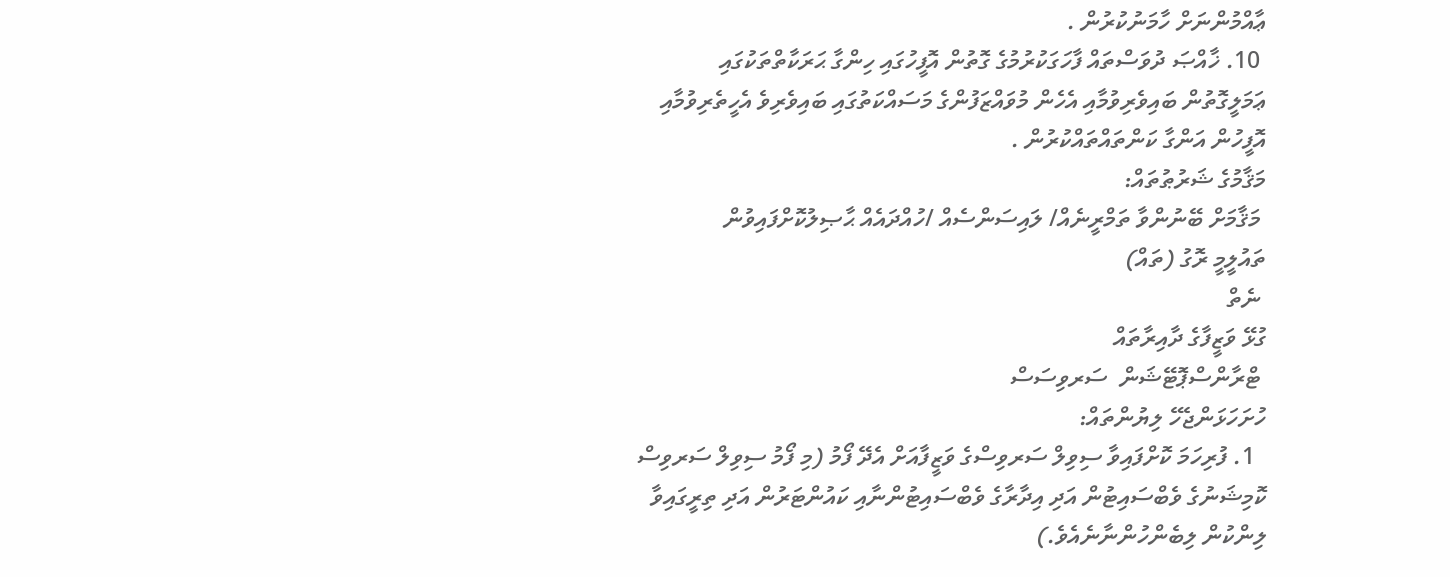ޢާއްމުންނަށް ހާމަނުކުރުން .
 10. ޚާއްޞަ ދުވަސްތައް ފާހަގަކުރުމުގެ ގޮތުން އޮފީހުގައި ހިންގާ ޙަރަކާތްތަކުގައި ޢަމަލީގޮތުން ބައިވެރިވުމާއި އެހެން މުވައްޒަފުންގެ މަސައްކަތުގައި ބައިވެރިވެ އެހީތެރިވުމާއި އޮފީހުން އަންގާ ކަންތައްތައްކުރުން .
މަޤާމުގެ ޝަރުޠުތައް:
 މަޤާމަށް ބޭނުންވާ ތަމްރީނެއް/ ލައިސަންސެއް /ހުއްދައެއް ޙާޞިލުކޮށްފައިވުން
ތައުލީމީ ރޮގު (ތައް)
 ނެތް
ގުޅޭ ވަޒީފާގެ ދާއިރާތައް
 ޓްރާންސްޕޮޓޭޝަން  ސަރވިސަސް
ހުށަހަޅަންޖެހޭ ލިޔުންތައް:
  1. ފުރިހަމަ ކޮށްފައިވާ ސިވިލް ސަރވިސްގެ ވަޒީފާއަށް އެދޭ ފޯމު (މި ފޯމު ސިވިލް ސަރވިސް ކޮމިޝަނުގެ ވެބްސައިޓުން އަދި އިދާރާގެ ވެބްސައިޓުންނާއި ކައުންޓަރުން އަދި ތިރީގައިވާ ލިންކުން ލިބެންހުންނާނެއެވެ.)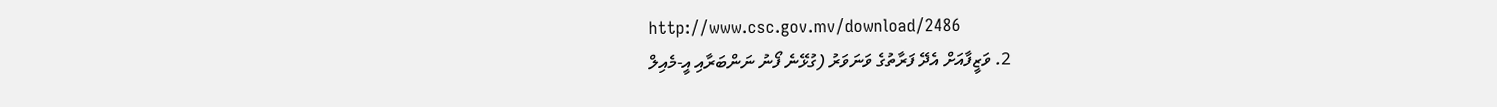http://www.csc.gov.mv/download/2486
  2. ވަޒީފާއަށް އެދޭ ފަރާތުގެ ވަނަވަރު (ގުޅޭނެ ފޯނު ނަންބަރާއި އީ-މެއިލް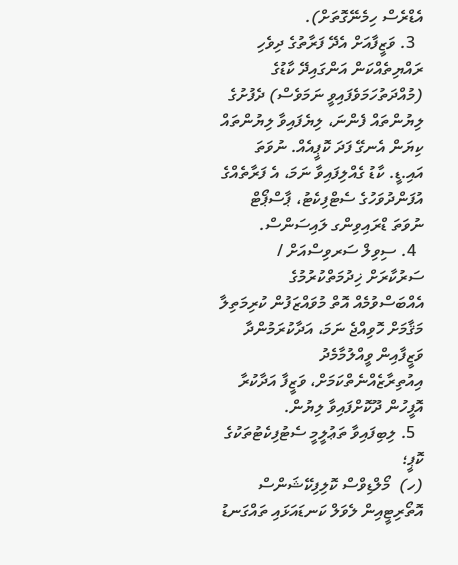އެޑްރެސް ހިމެނޭގޮތަށް).
  3. ވަޒީފާއަށް އެދޭ ފަރާތުގެ ދިވެހި ރައްޔިތެއްކަން އަންގައިދޭ ކާޑުގެ (މުއްދަތުހަމަވެފައިވީ ނަމަވެސް) ދެފުށުގެ ލިޔުންތައް ފެންނަ، ލިޔެފައިވާ ލިޔުންތައް ކިޔަން އެނގޭ ފަދަ ކޮޕީއެއް. ނުވަތަ އައި.ޑީ. ކާޑު ގެއްލިފައިވާ ނަމަ، އެ ފަރާތެއްގެ އުފަންދުވަހުގެ ސެޓްފިކެޓު، ޕާސްޕޯޓް ނުވަތަ ޑްރައިވިންގ ލައިސަންސް.
  4. ސިވިލް ސަރވިސްއަށް / ސަރުކާރަށް ޚިދުމަތްކުރުމުގެ އެއްބަސްވުމެއް އޮތް މުވައްޒަފުން ކުރިމަތިލާ މަޤާމަށް ހޮވިއްޖެ ނަމަ، އަދާކުރަމުންދާ ވަޒީފާއިން ވީއްލުމާމެދު އިއުތިރާޒެއްނެތްކަމަށް، ވަޒީފާ އަދާކުރާ އޮފީހުން ދޫކޮށްފައިވާ ލިޔުން.
  5. ލިބިފައިވާ ތަޢުލީމީ ސެޓުފިކެޓުތަކުގެ ކޮޕީ؛
(ހ)  މޯލްޑިވްސް ކޮލިފިކޭޝަންސް އޮތޯރިޓީއިން ލެވަލް ކަނޑައަޅައި ތައްގަނޑު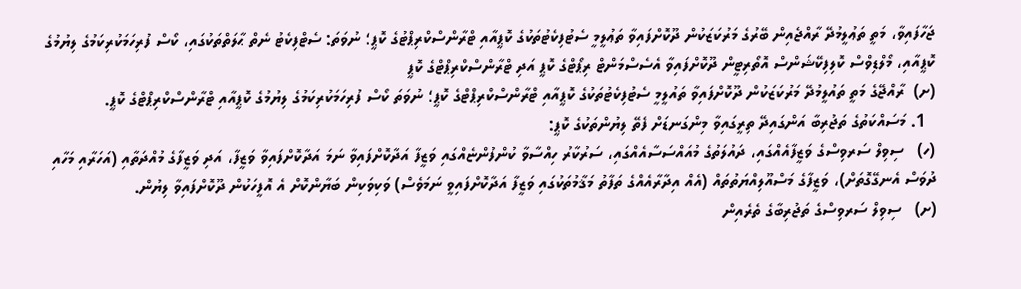ޖަހާފައިވާ، މަތީ ތަޢުލީމުދޭ ރާއްޖެއިން ބޭރުގެ މަރުކަޒަކުން ދޫކޮށްފައިވާ ތަޢުލީމީ ސެޓުފިކެޓުތަކުގެ ކޮޕީއާއި ޓްރާންސްކްރިޕްޓުގެ ކޮޕީ؛ ނުވަތަ: ސެޓްފިކެޓު ނެތް ޙާލަތްތަކުގައި، ކޯސް ފުރިހަމަކުރިކަމުގެ ލިޔުމުގެ ކޮޕީއާއި، މޯލްޑިވްސް ކޮލިފިކޭޝަންސް އޮތޯރިޓީން ދޫކޮށްފައިވާ އެސެސްމަންޓް ރިޕޯޓްގެ ކޮޕީ އަދި ޓްރާންސްކްރިޕްޓްގެ ކޮޕީ
(ށ)  ރާއްޖޭގެ މަތީ ތައުލީމުދޭ މަރުކަޒަކުން ދޫކޮށްފައިވާ ތައުލީމީ ސެޓުފިކެޓުތަކުގެ ކޮޕީއާއި ޓްރާންސްކްރިޕްޓްގެ ކޮޕީ؛ ނުވަތަ ކޯސް ފުރިހަމަކުރިކަމުގެ ލިޔުމުގެ ކޮޕީއާއި ޓްރާންސްކްރިޕްޓްގެ ކޮޕީ.
  1. މަސައްކަތުގެ ތަޖުރިބާ އަންގައިދޭ ތިރީގައިވާ މިންގަނޑަށް ފެތޭ ލިޔުންތަކުގެ ކޮޕީ:
(ހ)   ސިވިލް ސަރވިސްގެ ވަޒީފާއެއްގައި، ދައުލަތުގެ މުއައްސަސާއެއްގައި، ސަރުކާރު ހިއްސާވާ ކުންފުންޏެއްގައި ވަޒީފާ އަދާކޮށްފައިވާ ނަމަ އަދާކޮށްފައިވާ ވަޒީފާ، އަދި ވަޒީފާގެ މުއްދަތާއި (އަހަރާއި މަހާއި ދުވަސް އެނގޭގޮތަށް)، ވަޒީފާގެ މަސްއޫލިއްޔަތުތައް (އެއް އިދާރާއެއްގެ ތަފާތު މަޤާމުތަކުގައި ވަޒީފާ އަދާކޮށްފައިވީ ނަމަވެސް) ވަކިވަކިން ބަޔާންކޮށް އެ އޮފީހަކުން ދޫކޮށްފައިވާ ލިޔުން.
(ށ)   ސިވިލް ސަރވިސްގެ ތަޖުރިބާގެ ތެރެއިން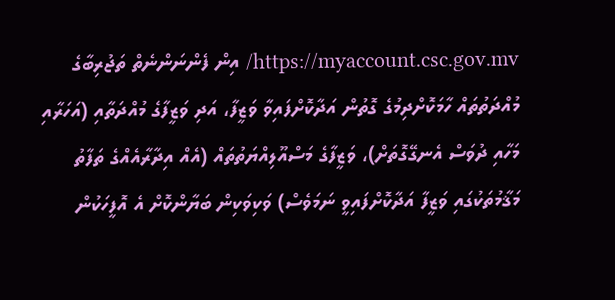https://myaccount.csc.gov.mv/ އިން ފެންނަންނެތް ތަޖުރިބާގެ މުއްދަތުތައް ހާމަކޮށްދިމުގެ ގޮތުން އަދާކޮށްފައިވާ ވަޒީފާ، އަދި ވަޒީފާގެ މުއްދަތާއި (އަހަރާއި މަހާއި ދުވަސް އެނގޭގޮތަށް)، ވަޒީފާގެ މަސްއޫލިއްޔަތުތައް (އެއް އިދާރާއެއްގެ ތަފާތު މަޤާމުތަކުގައި ވަޒީފާ އަދާކޮށްފައިވީ ނަމަވެސް) ވަކިވަކިން ބަޔާންކޮށް އެ އޮފީހަކުން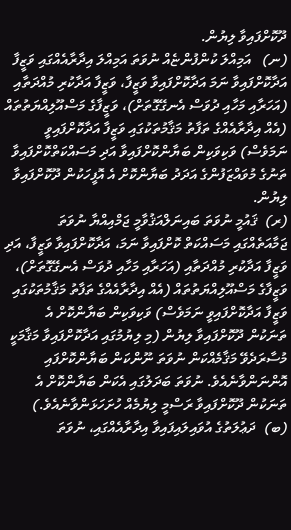ދޫކޮށްފައިވާ ލިޔުން.
(ނ)   އަމިއްލަ ކުންފުންޏެއް ނުވަތަ އަމިއްލަ އިދާރާއެއްގައި ވަޒީފާ އަދާކޮށްފައިވާ ނަމަ އަދާކޮށްފައިވާ ވަޒީފާ، ވަޒީފާ އަދާކުރި މުއްދަތާއި (އަހަރާއި މަހާއި ދުވަސް އެނގޭގޮތަށް)، ވަޒީފާގެ މަސްއޫލިއްޔަތުތައް (އެއް އިދާރާއެއްގެ ތަފާތު މަޤާމުތަކުގައި ވަޒީފާ އަދާކޮށްފައިވީ ނަމަވެސް) ވަކިވަކިން ބަޔާންކޮށްފައިވާ އަދި މަސައްކަތްކޮށްފައިވާ ތަނުގެ މުވައްޒަފުންގެ އަދަދު ބަޔާންކޮށް އެ އޮފީހަކުން ދޫކޮށްފައިވާ ލިޔުން.
(ރ)  ޤައުމީ ނުވަތަ ބައިނަލްއަޤުވާމީ ޖަމްއިއްޔާ ނުވަތަ ޖަމާއަތެއްގައި މަސައްކަތް ކޮށްފައިވާ ނަމަ، އަދާކޮށްފައިވާ ވަޒީފާ، އަދި ވަޒީފާ އަދާކުރި މުއްދަތާއި (އަހަރާއި މަހާއި ދުވަސް އެނގޭގޮތަށް)، ވަޒީފާގެ މަސްއޫލިއްޔަތުތައް (އެއް އިދާރާއެއްގެ ތަފާތު މަޤާމުތަކުގައި ވަޒީފާ އަދާކޮށްފައިވީ ނަމަވެސް) ވަކިވަކިން ބަޔާންކޮށް އެ ތަނަކުން ދޫކޮށްފައިވާ ލިޔުން (މި ލިޔުމުގައި އަދާކޮށްފައިވާ މަޤާމަކީ މުސާރަދެވޭ މަޤާމެއްކަން ނުވަތަ ނޫންކަން ބަޔާންކޮށްފައި އޮންނަންވާނެއެވެ. ނުވަތަ ބަދަލުގައި އެކަން ބަޔާންކޮށް އެ ތަނަކުން ދޫކޮށްފައިވާ ރަސްމީ ލިޔުމެއް ހުށަހަޅަންވާނެއެވެ.)
(ބ)  ދަޢުލަތުގެ އުވައިލައިފައިވާ އިދާރާއެއްގައި، ނުވަތަ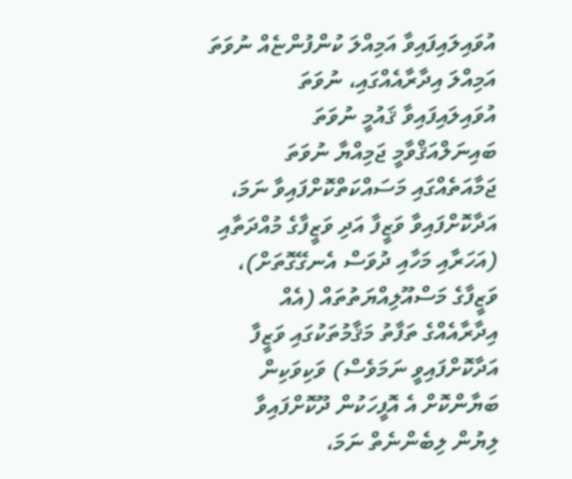އުވައިލައިފައިވާ އަމިއްލަ ކުންފުންޏެއް ނުވަތަ އަމިއްލަ އިދާރާއެއްގައި، ނުވަތަ އުވައިލައިފައިވާ ޤައުމީ ނުވަތަ ބައިނަލްއަޤްވާމީ ޖަމިއްޔާ ނުވަތަ ޖަމާއަތެއްގައި މަސައްކަތްކޮށްފައިވާ ނަމަ، އަދާކޮށްފައިވާ ވަޒީފާ އަދި ވަޒީފާގެ މުއްދަތާއި (އަހަރާއި މަހާއި ދުވަސް އެނގޭގޮތަށް)، ވަޒީފާގެ މަސްއޫލިއްޔަތުތައް (އެއް އިދާރާއެއްގެ ތަފާތު މަޤާމުތަކުގައި ވަޒީފާ އަދާކޮށްފައިވީ ނަމަވެސް) ވަކިވަކިން ބަޔާންކޮށް އެ އޮފީހަކުން ދޫކޮށްފައިވާ ލިޔުން ލިބެންނެތް ނަމަ،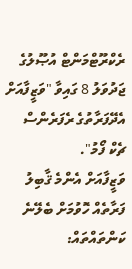ރެކްރޫޓްމަންޓް އުޞޫލުގެ ޖަދުވަލު 8 ގައިވާ "ވަޒީފާއަށް އެދޭފަރާތުގެ ރެފަރެންސް ޗެކް ފޯމު".
ވަޒީފާއަށް އެންމެ ޤާބިލު ފަރާތެއް ހޮވުމަށް ބެލޭނެ ކަންތައްތައް: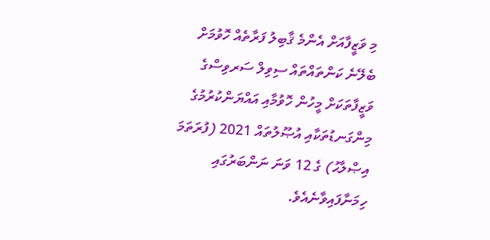މި ވަޒީފާއަށް އެންމެ ޤާބިލު ފަރާތެއް ހޮވުމަށް ބެލޭނެ ކަންތައްތައް ސިވިލް ސަރވިސްގެ ވަޒީފާތަކަށް މީހުން ހޮވުމާއި އައްޔަންކުރުމުގެ މިންގަނޑުތަކާއި އުޞޫލުތައް 2021 (ފުރަތަމަ އިޞްލާޙު) ގެ 12 ވަނަ ނަންބަރުގައި ހިމަނާފައިވާނެއެވެ.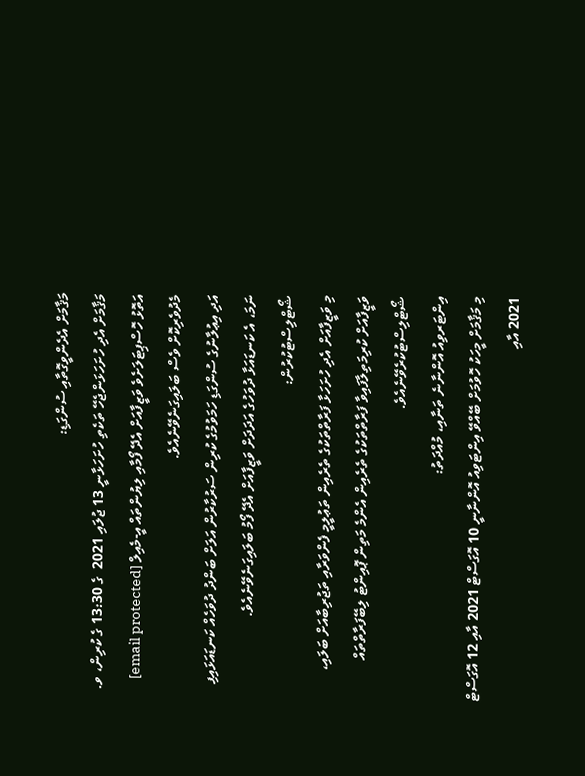މަޤާމަށް އެދެންވީގޮތާއި ސުންގަޑި:
މަޤާމަށް އެދި ހުށަހަޅަންޖެހޭ ތަކެތި ހުށަހަޅާނީ 13 ޖުލައި 2021  ގެ 13:30 ގެ ކުރިން، ވ. އަތޮޅު ހޮސްޕިޓަލަށެވެ ވަޒީފާއަށް އެދޭ ފޯމާއި ލިޔުންތައް އީ-މެއިލް [email protected] މެދުވެރިކޮށް ވެސް ބަލައިގަނެވޭނެއެވެ.
އަދި އިޢުލާނުގެ ސުންގަޑި ހަމަވުމުގެ ކުރިން ސަރުކާރުން އަލަށް ބަންދު ދުވަހެއް ކަނޑައަޅައިފި ނަމަ، އެ ކަނޑައަޅާ ދުވަހުގެ އަދަދަށް ވަޒީފާއަށް އެދޭ ފޯމު ބަލައިގަނެވޭނެއެވެ.
ޝޯޓްލިސްޓުކުރުން:
މި ވަޒީފާއަށް އެދި ހުށަހަޅާ ފަރާތްތަކުގެ ތެރެއިން ތަޢުލީމީ ފެންވަރާއި ތަޖުރިބާއަށް ބަލައި، ވަޒީފާއަށް ކުރިމަތިލާފައިވާ ފަރާތްތަކުގެ ތެރެއިން އެންމެ މަތިން ޕޮއިންޓު ލިބޭފަރާތްތައް ޝޯޓްލިސްޓުކުރެވޭނެއެވެ.
އިންޓަރވިއު އޮންނާނެ ތަނާއި، މުއްދަތު:
މި މަޤާމަށް މީހަކު ހޮވުމަށް ބޭއްވޭ އިންޓަވިއު އޮންނާނީ 10 އޮގަސްޓް 2021 އާއި 12 އޮގަސްޓް 2021 އާއި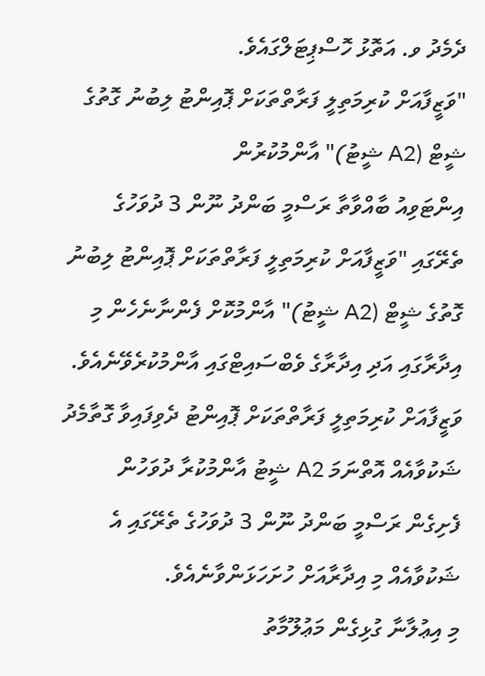ދެމެދު ވ. އަތޮޅު ހޮސްޕިޓަލްގައެވެ.
"ވަޒީފާއަށް ކުރިމަތިލީ ފަރާތްތަކަށް ޕޮއިންޓު ލިބުނު ގޮތުގެ ޝީޓް (A2 ޝީޓު)" އާންމުކުރުން
އިންޓަވިއު ބާއްވާތާ ރަސްމީ ބަންދު ނޫން 3 ދުވަހުގެ ތެރޭގައި "ވަޒީފާއަށް ކުރިމަތިލީ ފަރާތްތަކަށް ޕޮއިންޓު ލިބުނު ގޮތުގެ ޝީޓް (A2 ޝީޓު)" އާންމުކޮށް ފެންނާނެހެން މި އިދާރާގައި އަދި އިދާރާގެ ވެބްސައިޓްގައި އާންމުކުރެވޭނެއެވެ. ވަޒީފާއަށް ކުރިމަތިލީ ފަރާތްތަކަށް ޕޮއިންޓު ދެވިފައިވާ ގޮތާމެދު ޝަކުވާއެއް އޮތްނަމަ A2 ޝީޓު އާންމުކުރާ ދުވަހުން ފެށިގެން ރަސްމީ ބަންދު ނޫން 3 ދުވަހުގެ ތެރޭގައި އެ ޝަކުވާއެއް މި އިދާރާއަށް ހުށަހަޅަންވާނެއެވެ.
މި އިޢުލާނާ ގުޅިގެން މަޢުލޫމާތު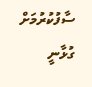ސާފުކުރުމަށް ގުޅާނީ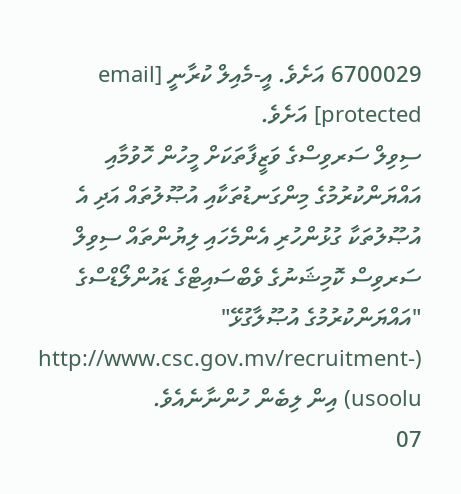6700029 އަށެވެ. އީ-މެއިލް ކުރާނީ [email protected] އަށެވެ.
ސިވިލް ސަރވިސްގެ ވަޒީފާތަކަށް މީހުން ހޮވުމާއި އައްޔަންކުރުމުގެ މިންގަނޑުތަކާއި އުޞޫލުތައް އަދި އެ އުޞޫލުތަކާ ގުޅުންހުރި އެންމެހައި ލިޔުންތައް ސިވިލް ސަރވިސް ކޮމިޝަނުގެ ވެބްސައިޓްގެ ޑައުންލޯޑްސްގެ "އައްޔަންކުރުމުގެ އުޞޫލާގުޅޭ" (http://www.csc.gov.mv/recruitment-usoolu) އިން ލިބެން ހުންނާނެއެވެ.
07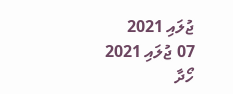ޖުލައި 2021
07 ޖުލައި 2021
ހޯދާ